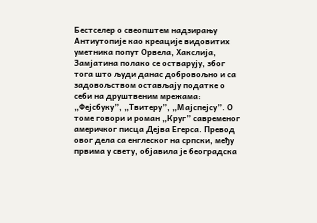Бестселер о свеопштем надзирању
Антиутопије као креације видовитих уметника попут Орвела, Хакслија, Замјатина полако се остварују, због тога што људи данас добровољно и са задовољством остављају податке о себи на друштвеним мрежама: „Фејсбуку”, „Твитеру”, „Мајспејсу”. О томе говори и роман „Круг” савременог америчког писца Дејва Егерса. Превод овог дела са енглеског на српски, међу првима у свету, објавила је београдска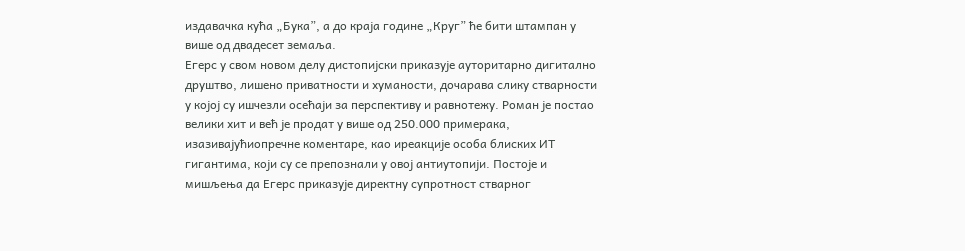издавачка кућа „Бука”, а до краја године „Круг” ће бити штампан у више од двадесет земаља.
Егерс у свом новом делу дистопијски приказује ауторитарно дигитално друштво, лишено приватности и хуманости, дочарава слику стварности у којој су ишчезли осећаји за перспективу и равнотежу. Роман је постао велики хит и већ је продат у више од 250.000 примерака, изазивајућиопречне коментаре, као иреакције особа блиских ИТ гигантима, који су се препознали у овој антиутопији. Постоје и мишљења да Егерс приказује директну супротност стварног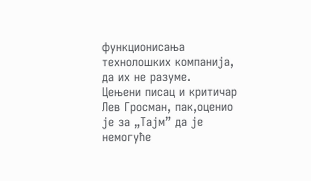функционисања технолошких компанија, да их не разуме.
Цењени писац и критичар Лев Гросман, пак,оценио је за „Тајм” да је немогуће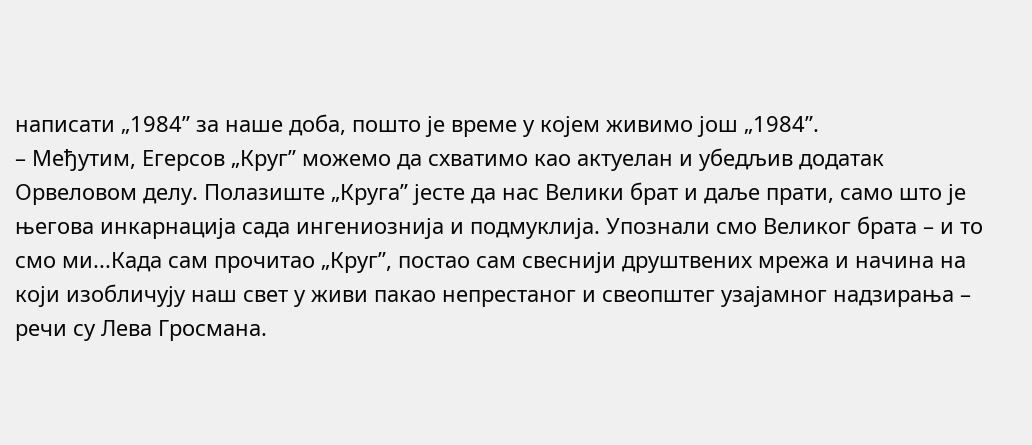написати „1984” за наше доба, пошто је време у којем живимо још „1984”.
– Међутим, Егерсов „Круг” можемо да схватимо као актуелан и убедљив додатак Орвеловом делу. Полазиште „Круга” јесте да нас Велики брат и даље прати, само што је његова инкарнација сада ингениознија и подмуклија. Упознали смо Великог брата – и то смо ми...Када сам прочитао „Круг”, постао сам свеснији друштвених мрежа и начина на који изобличују наш свет у живи пакао непрестаног и свеопштег узајамног надзирања – речи су Лева Гросмана.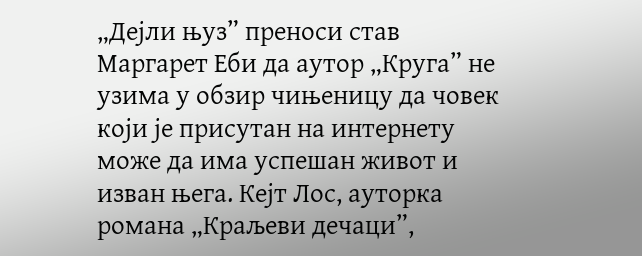„Дејли њуз” преноси став Маргарет Еби да аутор „Круга” не узима у обзир чињеницу да човек који је присутан на интернету може да има успешан живот и изван њега. Кејт Лос, ауторка романа „Краљеви дечаци”,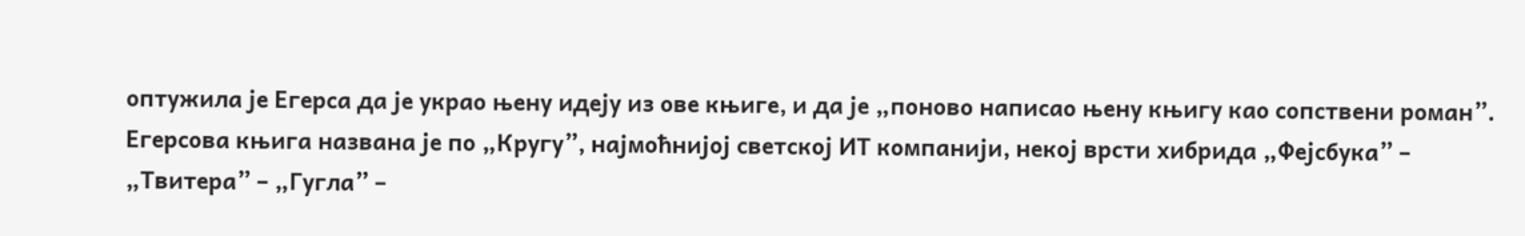оптужила је Егерса да је украо њену идеју из ове књиге, и да је „поново написао њену књигу као сопствени роман”.
Егерсова књига названа је по „Кругу”, најмоћнијој светској ИТ компанији, некој врсти хибрида „Фејсбука” – „Твитера” – „Гугла” –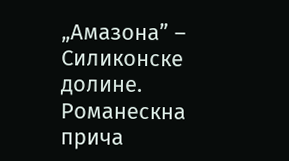„Амазона” – Силиконске долине.
Романескна прича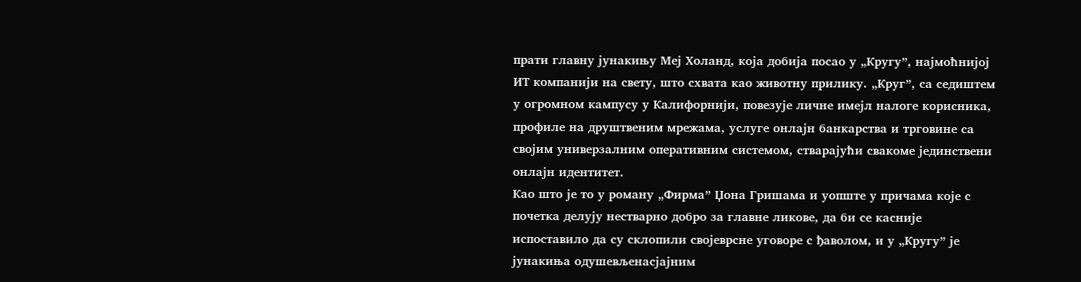прати главну јунакињу Меј Холанд, која добија посао у „Кругу”, најмоћнијој ИТ компанији на свету, што схвата као животну прилику. „Круг”, са седиштем у огромном кампусу у Калифорнији, повезује личне имејл налоге корисника, профиле на друштвеним мрежама, услуге онлајн банкарства и трговине са својим универзалним оперативним системом, стварајући свакоме јединствени онлајн идентитет.
Као што је то у роману „Фирма” Џона Гришама и уопште у причама које с почетка делују нестварно добро за главне ликове, да би се касније испоставило да су склопили својеврсне уговоре с ђаволом, и у „Кругу” је јунакиња одушевљенасјајним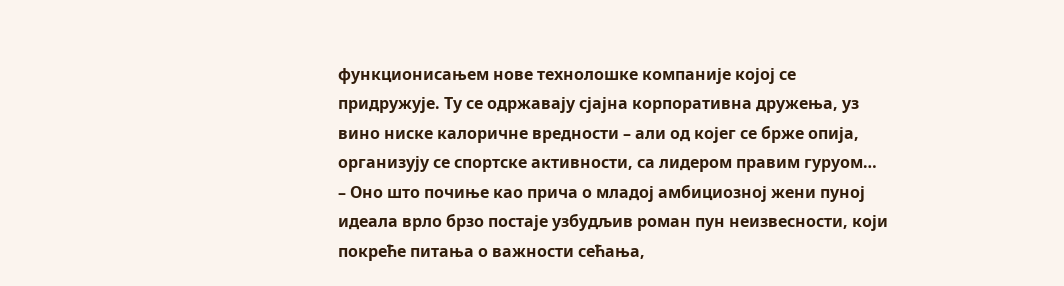функционисањем нове технолошке компаније којој се придружује. Ту се одржавају сјајна корпоративна дружења, уз вино ниске калоричне вредности – али од којег се брже опија, организују се спортске активности, са лидером правим гуруом…
– Оно што почиње као прича о младој амбициозној жени пуној идеала врло брзо постаје узбудљив роман пун неизвесности, који покреће питања о важности сећања,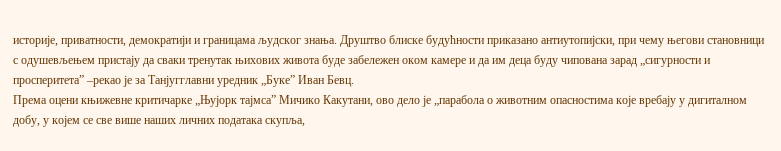историје, приватности, демократији и границама људског знања. Друштво блиске будућности приказано антиутопијски, при чему његови становници с одушевљењем пристају да сваки тренутак њихових живота буде забележен оком камере и да им деца буду чипована зарад „сигурности и просперитета” –рекао је за Танјугглавни уредник „Буке” Иван Бевц.
Према оцени књижевне критичарке „Њујорк тајмса” Мичико Какутани, ово дело је „парабола о животним опасностима које вребају у дигиталном добу, у којем се све више наших личних података скупља,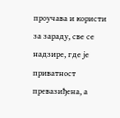проучава и користи за зараду, све се надзире, где је приватност превазиђена, а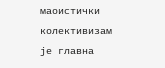маоистички колективизам је главна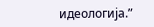идеологија.”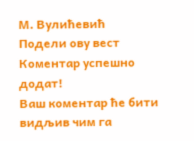М. Вулићевић
Подели ову вест
Комeнтар успeшно додат!
Ваш комeнтар ћe бити видљив чим га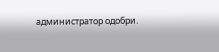администратор одобри.